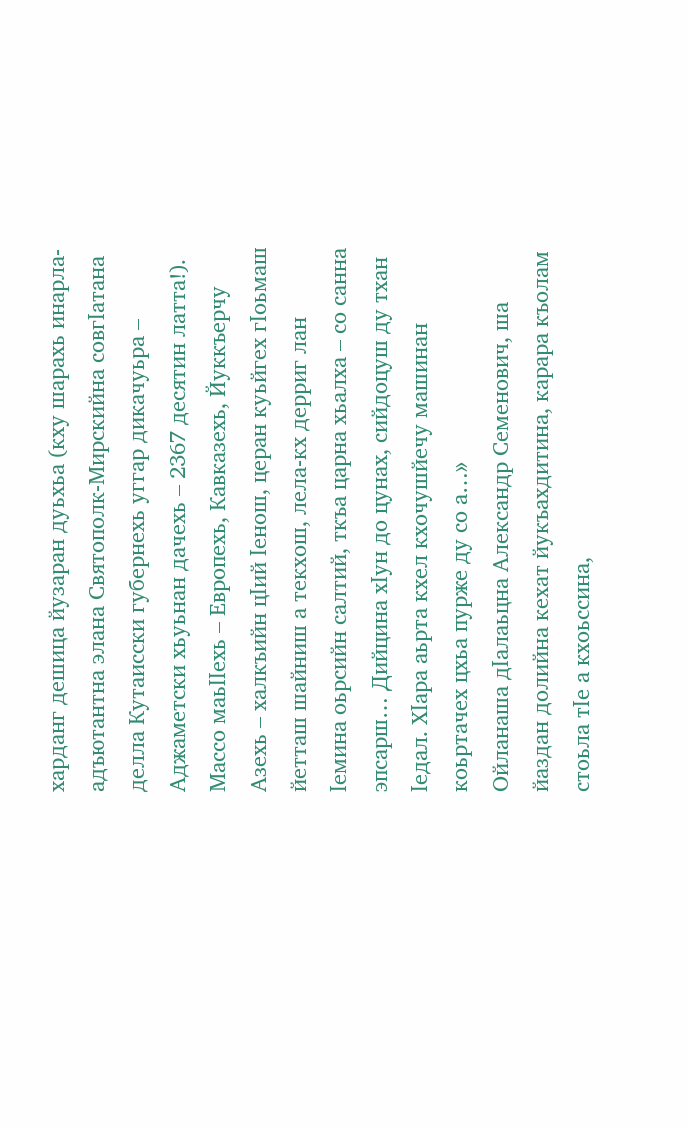харданг дешица йузаран дуьхьа (кху шарахь инарла-адъютантна элана Святополк-Мирскийна совгӏатана делла Кутаисски губернехь уггар дикачуьра – Аджаметски хьуьнан дачехь – 2367 десятин латта!). Массо маьӏӏехь – Европехь, Кавказехь, Йуккъерчу Азехь – халкъийн цӏий ӏенош, церан куьйгех гӏоьмаш йетташ шайниш а текхош, лела-кх дерриг лан ӏемина оьрсийн салтий, ткъа царна хьалха – со санна эпсарш… Дийцина хӏун до цунах, сийдоцуш ду тхан ӏедал. Хӏара аьрта кхел кхочушйечу машинан коьртачех цхьа пурже ду со а…»
Ойланаша дӏалаьцна Александр Семенович, ша йаздан долийна кехат йукъахдитина, карара къолам стоьла тӏе а кхоьссина,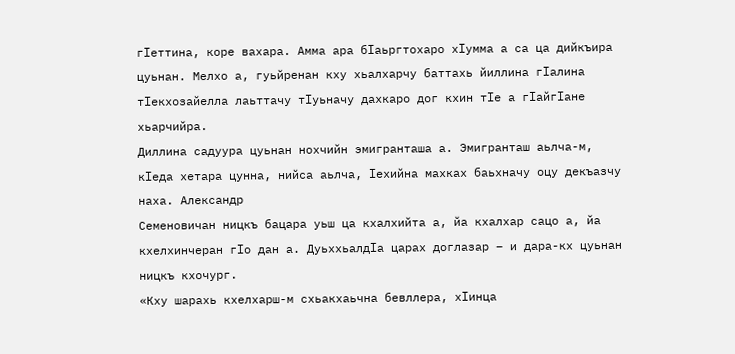гӏеттина, коре вахара. Амма ара бӏаьргтохаро хӏумма а са ца дийкъира цуьнан. Мелхо а, гуьйренан кху хьалхарчу баттахь йиллина гӏалина тӏекхозайелла лаьттачу тӏуьначу дахкаро дог кхин тӏе а гӏайгӏане хьарчийра.
Диллина садуура цуьнан нохчийн эмигранташа а. Эмигранташ аьлча-м, кӏеда хетара цунна, нийса аьлча, ӏехийна махках баьхначу оцу декъазчу наха. Александр
Семеновичан ницкъ бацара уьш ца кхалхийта а, йа кхалхар сацо а, йа кхелхинчеран гӏо дан а. Дуьххьалдӏа царах доглазар – и дара-кх цуьнан ницкъ кхочург.
«Кху шарахь кхелхарш-м схьакхаьчна бевллера, хӏинца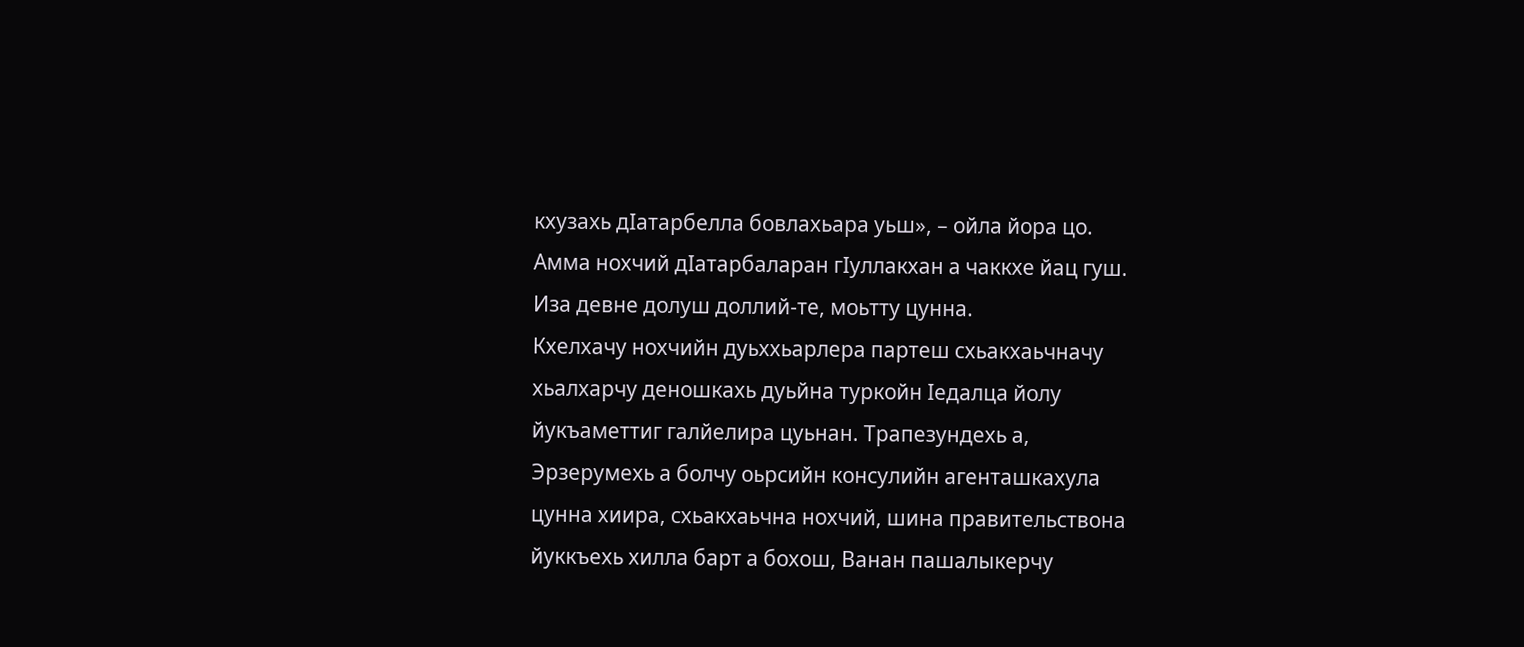кхузахь дӏатарбелла бовлахьара уьш», – ойла йора цо.
Амма нохчий дӏатарбаларан гӏуллакхан а чаккхе йац гуш. Иза девне долуш доллий-те, моьтту цунна.
Кхелхачу нохчийн дуьххьарлера партеш схьакхаьчначу хьалхарчу деношкахь дуьйна туркойн ӏедалца йолу йукъаметтиг галйелира цуьнан. Трапезундехь а, Эрзерумехь а болчу оьрсийн консулийн агенташкахула цунна хиира, схьакхаьчна нохчий, шина правительствона йуккъехь хилла барт а бохош, Ванан пашалыкерчу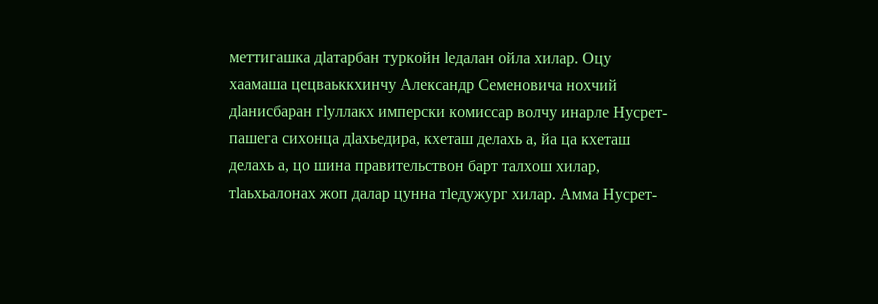меттигашка дӏатарбан туркойн ӏедалан ойла хилар. Оцу хаамаша цецваьккхинчу Александр Семеновича нохчий дӏанисбаран гӏуллакх имперски комиссар волчу инарле Нусрет-пашега сихонца дӏахьедира, кхеташ делахь а, йа ца кхеташ делахь а, цо шина правительствон барт талхош хилар, тӏаьхьалонах жоп далар цунна тӏедужург хилар. Амма Нусрет-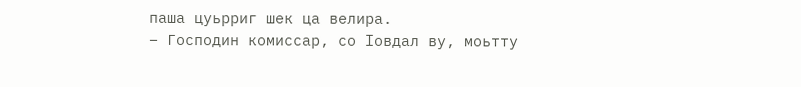паша цуьрриг шек ца велира.
– Господин комиссар, со ӏовдал ву, моьтту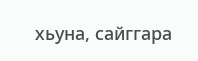хьуна, сайггара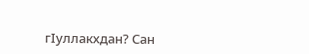гӏуллакхдан? Сан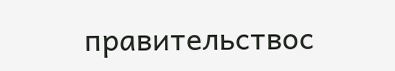правительствос